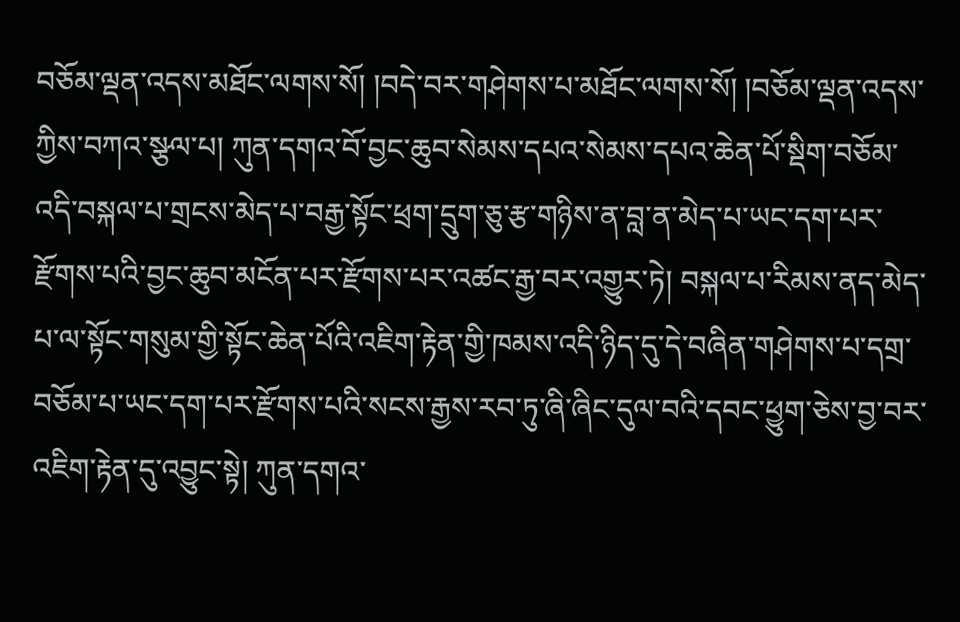བཅོམ་ལྡན་འདས་མཐོང་ལགས་སོ། །བདེ་བར་གཤེགས་པ་མཐོང་ལགས་སོ། །བཅོམ་ལྡན་འདས་ཀྱིས་བཀའ་སྩལ་པ། ཀུན་དགའ་བོ་བྱང་ཆུབ་སེམས་དཔའ་སེམས་དཔའ་ཆེན་པོ་སྡིག་བཅོམ་འདི་བསྐལ་པ་གྲངས་མེད་པ་བརྒྱ་སྟོང་ཕྲག་དྲུག་ཅུ་རྩ་གཉིས་ན་བླ་ན་མེད་པ་ཡང་དག་པར་རྫོགས་པའི་བྱང་ཆུབ་མངོན་པར་རྫོགས་པར་འཚང་རྒྱ་བར་འགྱུར་ཏེ། བསྐལ་པ་རིམས་ནད་མེད་པ་ལ་སྟོང་གསུམ་གྱི་སྟོང་ཆེན་པོའི་འཇིག་རྟེན་གྱི་ཁམས་འདི་ཉིད་དུ་དེ་བཞིན་གཤེགས་པ་དགྲ་བཅོམ་པ་ཡང་དག་པར་རྫོགས་པའི་སངས་རྒྱས་རབ་ཏུ་ཞི་ཞིང་དུལ་བའི་དབང་ཕྱུག་ཅེས་བྱ་བར་འཇིག་རྟེན་དུ་འབྱུང་སྟེ། ཀུན་དགའ་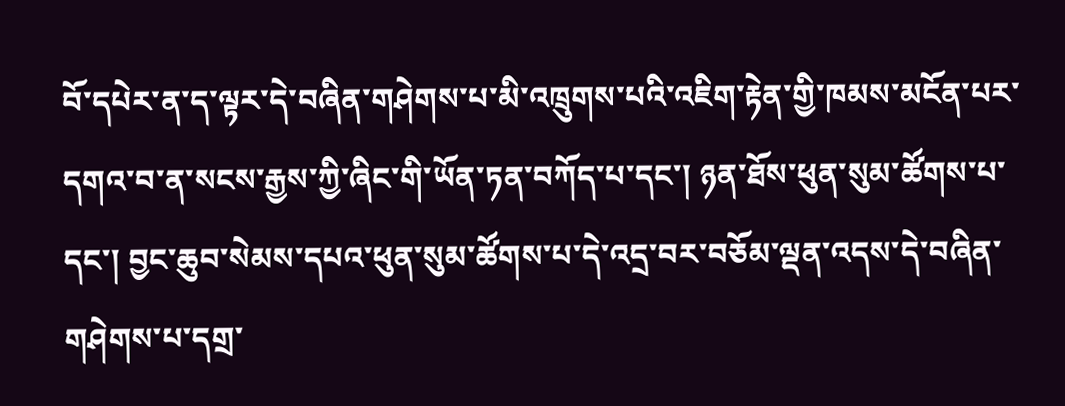བོ་དཔེར་ན་ད་ལྟར་དེ་བཞིན་གཤེགས་པ་མི་འཁྲུགས་པའི་འཇིག་རྟེན་གྱི་ཁམས་མངོན་པར་དགའ་བ་ན་སངས་རྒྱས་ཀྱི་ཞིང་གི་ཡོན་ཏན་བཀོད་པ་དང་། ཉན་ཐོས་ཕུན་སུམ་ཚོགས་པ་དང་། བྱང་ཆུབ་སེམས་དཔའ་ཕུན་སུམ་ཚོགས་པ་དེ་འདྲ་བར་བཅོམ་ལྡན་འདས་དེ་བཞིན་གཤེགས་པ་དགྲ་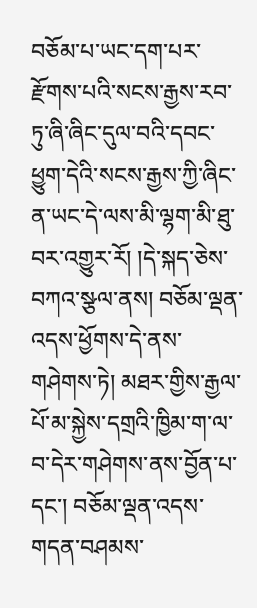བཅོམ་པ་ཡང་དག་པར་རྫོགས་པའི་སངས་རྒྱས་རབ་ཏུ་ཞི་ཞིང་དུལ་བའི་དབང་ཕྱུག་དེའི་སངས་རྒྱས་ཀྱི་ཞིང་ན་ཡང་དེ་ལས་མི་ལྷག་མི་ཐུ་བར་འགྱུར་རོ། །དེ་སྐད་ཅེས་བཀའ་སྩལ་ནས། བཅོམ་ལྡན་འདས་ཕྱོགས་དེ་ནས་གཤེགས་ཏེ། མཐར་གྱིས་རྒྱལ་པོ་མ་སྐྱེས་དགྲའི་ཁྱིམ་ག་ལ་བ་དེར་གཤེགས་ནས་བྱོན་པ་དང་། བཅོམ་ལྡན་འདས་གདན་བཤམས་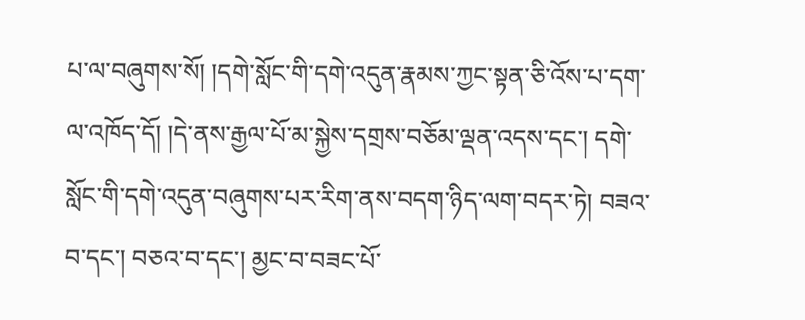པ་ལ་བཞུགས་སོ། །དགེ་སློང་གི་དགེ་འདུན་རྣམས་ཀྱང་སྟན་ཅི་འོས་པ་དག་ལ་འཁོད་དོ། །དེ་ནས་རྒྱལ་པོ་མ་སྐྱེས་དགྲས་བཅོམ་ལྡན་འདས་དང་། དགེ་སློང་གི་དགེ་འདུན་བཞུགས་པར་རིག་ནས་བདག་ཉིད་ལག་བདར་ཏེ། བཟའ་བ་དང་། བཅའ་བ་དང་། མྱང་བ་བཟང་པོ་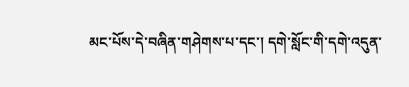མང་པོས་དེ་བཞིན་གཤེགས་པ་དང་། དགེ་སློང་གི་དགེ་འདུན་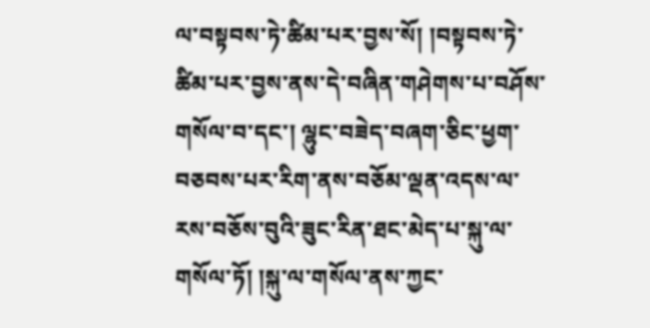ལ་བསྟབས་ཏེ་ཚིམ་པར་བྱས་སོ། །བསྟབས་ཏེ་ཚིམ་པར་བྱས་ནས་དེ་བཞིན་གཤེགས་པ་བཤོས་གསོལ་བ་དང་། ལྷུང་བཟེད་བཞག་ཅིང་ཕྱག་བཅབས་པར་རིག་ནས་བཅོམ་ལྡན་འདས་ལ་རས་བཅོས་བུའི་ཟུང་རིན་ཐང་མེད་པ་སྐུ་ལ་གསོལ་ཏོ། །སྐུ་ལ་གསོལ་ནས་ཀྱང་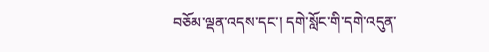བཅོམ་ལྡན་འདས་དང་། དགེ་སློང་གི་དགེ་འདུན་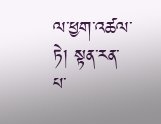ལ་ཕྱག་འཚལ་ཏེ། སྟན་རན་པ་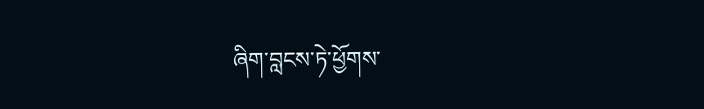ཞིག་བླངས་ཏེ་ཕྱོགས་